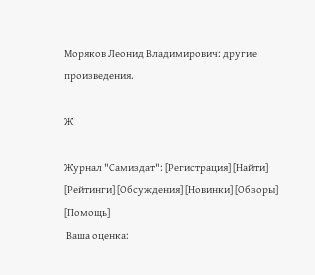Моряков Леонид Владимирович: другие произведения.

Ж

Журнал "Самиздат": [Регистрация] [Найти] [Рейтинги] [Обсуждения] [Новинки] [Обзоры] [Помощь]
 Ваша оценка: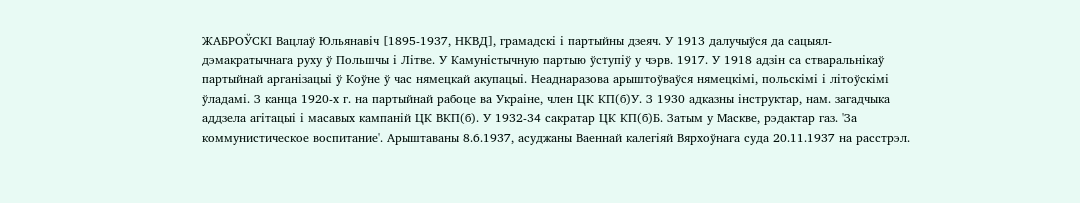ЖАБРОЎСКІ Вацлаў Юльянавіч [1895-1937, НКВД], грамадскі і партыйны дзеяч. У 1913 далучыўся да сацыял-дэмакратычнага руху ў Польшчы і Літве. У Камуністычную партыю ўступіў у чэрв. 1917. У 1918 адзін са стваральнікаў партыйнай арганізацыі ў Коўне ў час нямецкай акупацыі. Неаднаразова арыштоўваўся нямецкімі, польскімі і літоўскімі ўладамі. З канца 1920-х г. на партыйнай рабоце ва Украіне, член ЦК КП(б)У. З 1930 адказны інструктар, нам. загадчыка аддзела агітацыі і масавых кампаній ЦК ВКП(б). У 1932-34 сакратар ЦК КП(б)Б. Затым у Маскве, рэдактар газ. 'За коммунистическое воспитание'. Арыштаваны 8.6.1937, асуджаны Ваеннай калегіяй Вярхоўнага суда 20.11.1937 на расстрэл.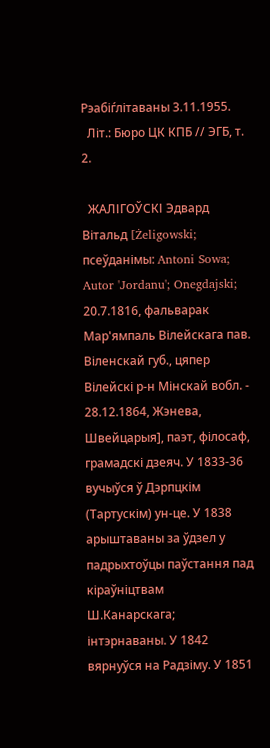Рэабіѓлітаваны 3.11.1955.
  Літ.: Бюро ЦК КПБ // ЭГБ, т. 2.

  ЖАЛІГОЎСКІ Эдвард Вітальд [Żeligowski; псеўданімы: Antoni Sowa; Autor 'Jordanu'; Onegdajski; 20.7.1816, фальварак Мар'ямпаль Вілейскага пав. Віленскай губ., цяпер Вілейскі р-н Мінскай вобл. - 28.12.1864, Жэнева, Швейцарыя], паэт, філосаф, грамадскі дзеяч. У 1833-36 вучыўся ў Дэрпцкім (Тартускім) ун-це. У 1838 арыштаваны за ўдзел у падрыхтоўцы паўстання пад кіраўніцтвам Ш.Канарскага; інтэрнаваны. У 1842 вярнуўся на Радзіму. У 1851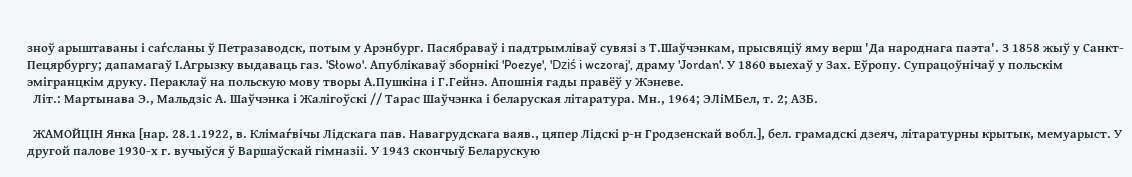зноў арыштаваны і саѓсланы ў Петразаводск, потым у Арэнбург. Пасябраваў і падтрымліваў сувязі з Т.Шаўчэнкам, прысвяціў яму верш 'Да народнага паэта'. З 1858 жыў у Санкт-Пецярбургу; дапамагаў І.Агрызку выдаваць газ. 'Słowo'. Апублікаваў зборнікі 'Poezye', 'Dziś i wczoraj', драму 'Jordan'. У 1860 выехаў у Зах. Еўропу. Супрацоўнічаў у польскім эмігранцкім друку. Пераклаў на польскую мову творы А.Пушкіна і Г.Гейнэ. Апошнія гады правёў у Жэневе.
  Літ.: Мартынава Э., Мальдзіс А. Шаўчэнка і Жалігоўскі // Тарас Шаўчэнка і беларуская літаратура. Мн., 1964; ЭЛіМБел, т. 2; АЗБ.

  ЖАМОЙЦІН Янка [нар. 28.1.1922, в. Клімаѓвічы Лідскага пав. Навагрудскага ваяв., цяпер Лідскі р-н Гродзенскай вобл.], бел. грамадскі дзеяч, літаратурны крытык, мемуарыст. У другой палове 1930-х г. вучыўся ў Варшаўскай гімназіі. У 1943 скончыў Беларускую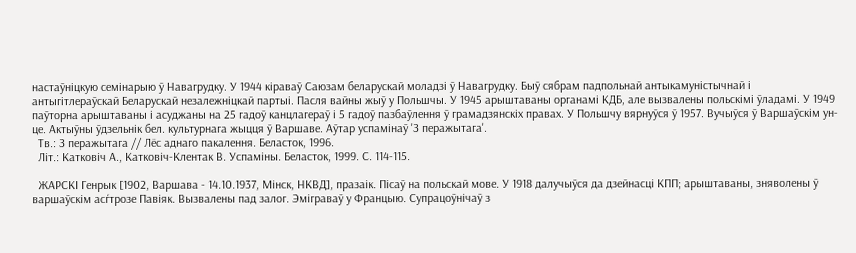настаўніцкую семінарыю ў Навагрудку. У 1944 кіраваў Саюзам беларускай моладзі ў Навагрудку. Быў сябрам падпольнай антыкамуністычнай і антыгітлераўскай Беларускай незалежніцкай партыі. Пасля вайны жыў у Польшчы. У 1945 арыштаваны органамі КДБ, але вызвалены польскімі ўладамі. У 1949 паўторна арыштаваны і асуджаны на 25 гадоў канцлагераў і 5 гадоў пазбаўлення ў грамадзянскіх правах. У Польшчу вярнуўся ў 1957. Вучыўся ў Варшаўскім ун-це. Актыўны ўдзельнік бел. культурнага жыцця ў Варшаве. Аўтар успамінаў 'З перажытага'.
  Тв.: З перажытага // Лёс аднаго пакалення. Беласток, 1996.
  Літ.: Катковіч А., Катковіч-Клентак В. Успаміны. Беласток, 1999. С. 114-115.

  ЖАРСКІ Генрык [1902, Варшава - 14.10.1937, Мінск, НКВД], празаік. Пісаў на польскай мове. У 1918 далучыўся да дзейнасці КПП; арыштаваны, зняволены ў варшаўскім асѓтрозе Павіяк. Вызвалены пад залог. Эміграваў у Францыю. Супрацоўнічаў з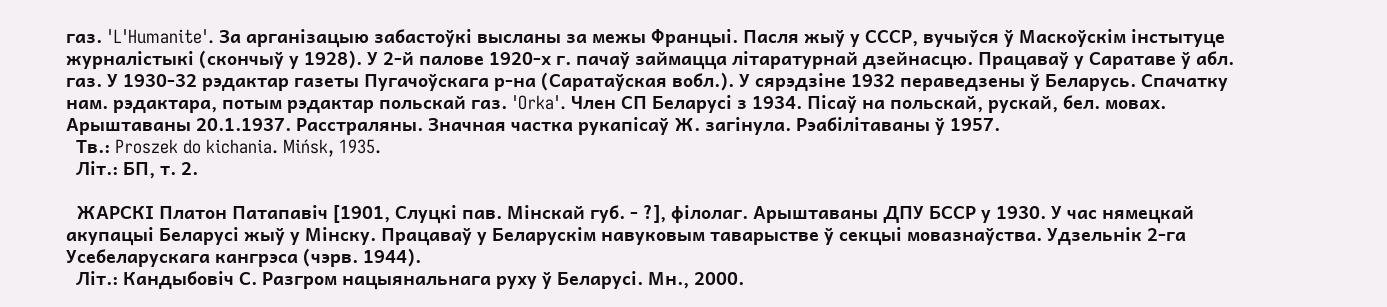газ. 'L'Humanite'. За арганізацыю забастоўкі высланы за межы Францыі. Пасля жыў у СССР, вучыўся ў Маскоўскім інстытуце журналістыкі (скончыў у 1928). У 2-й палове 1920-х г. пачаў займацца літаратурнай дзейнасцю. Працаваў у Саратаве ў абл. газ. У 1930-32 рэдактар газеты Пугачоўскага р-на (Саратаўская вобл.). У сярэдзіне 1932 пераведзены ў Беларусь. Спачатку нам. рэдактара, потым рэдактар польскай газ. 'Orka'. Член СП Беларусі з 1934. Пісаў на польскай, рускай, бел. мовах. Арыштаваны 20.1.1937. Расстраляны. Значная частка рукапісаў Ж. загінула. Рэабілітаваны ў 1957.
  Тв.: Proszek do kichania. Mińsk, 1935.
  Літ.: БП, т. 2.

  ЖАРСКІ Платон Патапавіч [1901, Слуцкі пав. Мінскай губ. - ?], філолаг. Арыштаваны ДПУ БССР у 1930. У час нямецкай акупацыі Беларусі жыў у Мінску. Працаваў у Беларускім навуковым таварыстве ў секцыі мовазнаўства. Удзельнік 2-га Усебеларускага кангрэса (чэрв. 1944).
  Літ.: Кандыбовіч С. Разгром нацыянальнага руху ў Беларусі. Мн., 2000.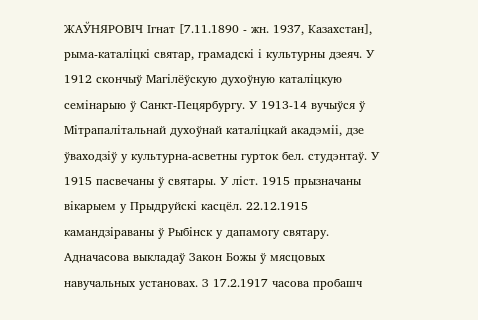ЖАЎНЯРОВІЧ Ігнат [7.11.1890 - жн. 1937, Казахстан], рыма-каталіцкі святар, грамадскі і культурны дзеяч. У 1912 скончыў Магілёўскую духоўную каталіцкую семінарыю ў Санкт-Пецярбургу. У 1913-14 вучыўся ў Мітрапалітальнай духоўнай каталіцкай акадэміі, дзе ўваходзіў у культурна-асветны гурток бел. студэнтаў. У 1915 пасвечаны ў святары. У ліст. 1915 прызначаны вікарыем у Прыдруйскі касцёл. 22.12.1915 камандзіраваны ў Рыбінск у дапамогу святару. Адначасова выкладаў Закон Божы ў мясцовых навучальных установах. З 17.2.1917 часова пробашч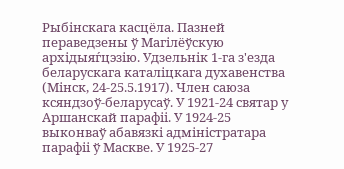Рыбінскага касцёла. Пазней пераведзены ў Магілёўскую архідыяѓцэзію. Удзельнік 1-га з'езда беларускага каталіцкага духавенства (Мінск, 24-25.5.1917). Член саюза ксяндзоў-беларусаў. У 1921-24 святар у Аршанскай парафіі. У 1924-25 выконваў абавязкі адміністратара парафіі ў Маскве. У 1925-27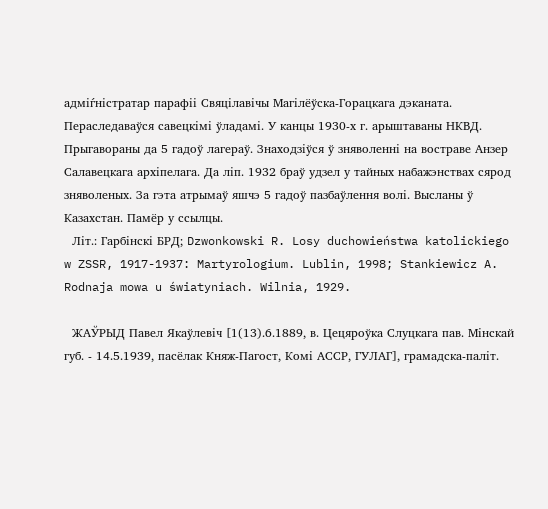адміѓністратар парафіі Свяцілавічы Магілёўска-Горацкага дэканата. Пераследаваўся савецкімі ўладамі. У канцы 1930-х г. арыштаваны НКВД. Прыгавораны да 5 гадоў лагераў. Знаходзіўся ў зняволенні на востраве Анзер Салавецкага архіпелага. Да ліп. 1932 браў удзел у тайных набажэнствах сярод зняволеных. За гэта атрымаў яшчэ 5 гадоў пазбаўлення волі. Высланы ў Казахстан. Памёр у ссылцы.
  Літ.: Гарбінскі БРД; Dzwonkowski R. Losy duchowieństwa katolickiego w ZSSR, 1917-1937: Martyrologium. Lublin, 1998; Stankiewicz A. Rodnaja mowa u światyniach. Wilnia, 1929.

  ЖАЎРЫД Павел Якаўлевіч [1(13).6.1889, в. Цецяроўка Слуцкага пав. Мінскай губ. - 14.5.1939, пасёлак Княж-Пагост, Комі АССР, ГУЛАГ], грамадска-паліт.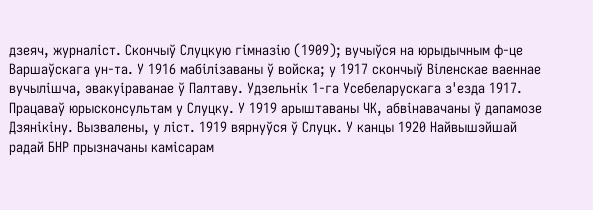дзеяч, журналіст. Скончыў Слуцкую гімназію (1909); вучыўся на юрыдычным ф-це Варшаўскага ун-та. У 1916 мабілізаваны ў войска; у 1917 скончыў Віленскае ваеннае вучылішча, эвакуіраванае ў Палтаву. Удзельнік 1-га Усебеларускага з'езда 1917. Працаваў юрысконсультам у Слуцку. У 1919 арыштаваны ЧК, абвінавачаны ў дапамозе Дзянікіну. Вызвалены, у ліст. 1919 вярнуўся ў Слуцк. У канцы 1920 Найвышэйшай радай БНР прызначаны камісарам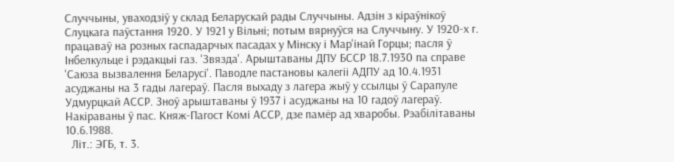Случчыны, уваходзіў у склад Беларускай рады Случчыны. Адзін з кіраўнікоў Слуцкага паўстання 1920. У 1921 у Вільні; потым вярнуўся на Случчыну. У 1920-х г. працаваў на розных гаспадарчых пасадах у Мінску і Мар'інай Горцы; пасля ў Інбелкульце і рэдакцыі газ. 'Звязда'. Арыштаваны ДПУ БССР 18.7.1930 па справе 'Саюза вызвалення Беларусі'. Паводле пастановы калегіі АДПУ ад 10.4.1931 асуджаны на 3 гады лагераў. Пасля выхаду з лагера жыў у ссылцы ў Сарапуле Удмурцкай АССР. Зноў арыштаваны ў 1937 і асуджаны на 10 гадоў лагераў. Накіраваны ў пас. Княж-Пагост Комі АССР, дзе памёр ад хваробы. Рэабілітаваны 10.6.1988.
  Літ.: ЭГБ, т. 3.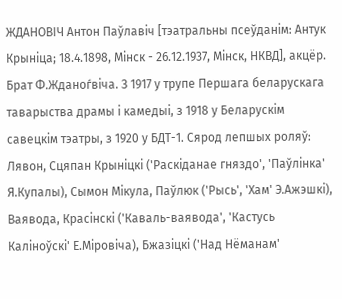ЖДАНОВІЧ Антон Паўлавіч [тэатральны псеўданім: Антук Крыніца; 18.4.1898, Мінск - 26.12.1937, Мінск, НКВД], акцёр. Брат Ф.Жданоѓвіча. З 1917 у трупе Першага беларускага таварыства драмы і камедыі, з 1918 у Беларускім савецкім тэатры, з 1920 у БДТ-1. Сярод лепшых роляў: Лявон, Сцяпан Крыніцкі ('Раскіданае гняздо', 'Паўлінка' Я.Купалы), Сымон Мікула, Паўлюк ('Рысь', 'Хам' Э.Ажэшкі), Ваявода, Красінскі ('Каваль-ваявода', 'Кастусь Каліноўскі' Е.Міровіча), Бжазіцкі ('Над Нёманам'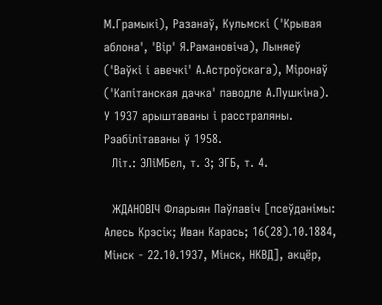М.Грамыкі), Разанаў, Кульмскі ('Крывая аблона', 'Вір' Я.Рамановіча), Лыняеў ('Ваўкі і авечкі' А.Астроўскага), Міронаў ('Капітанская дачка' паводле А.Пушкіна). У 1937 арыштаваны і расстраляны. Рэабілітаваны ў 1958.
  Літ.: ЭЛіМБел, т. 3; ЭГБ, т. 4.

  ЖДАНОВІЧ Фларыян Паўлавіч [псеўданімы: Алесь Крэсік; Иван Карась; 16(28).10.1884, Мінск - 22.10.1937, Мінск, НКВД], акцёр,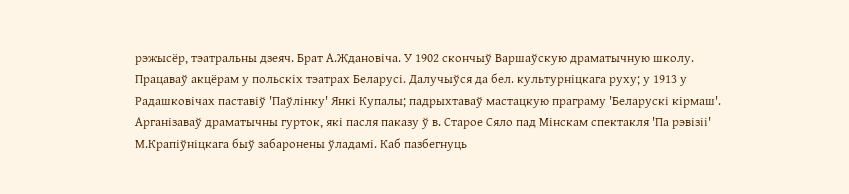рэжысёр, тэатральны дзеяч. Брат А.Ждановіча. У 1902 скончыў Варшаўскую драматычную школу. Працаваў акцёрам у польскіх тэатрах Беларусі. Далучыўся да бел. культурніцкага руху; у 1913 у Радашковічах паставіў 'Паўлінку' Янкі Купалы; падрыхтаваў мастацкую праграму 'Беларускі кірмаш'. Арганізаваў драматычны гурток, які пасля паказу ў в. Старое Сяло пад Мінскам спектакля 'Па рэвізіі' М.Крапіўніцкага быў забаронены ўладамі. Каб пазбегнуць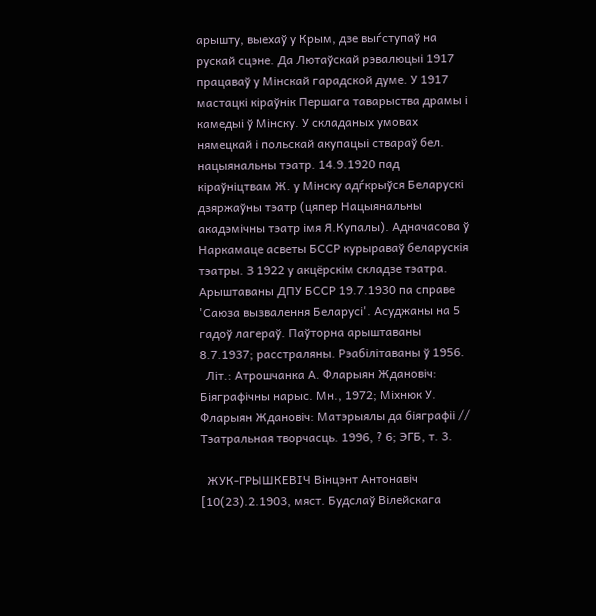арышту, выехаў у Крым, дзе выѓступаў на рускай сцэне. Да Лютаўскай рэвалюцыі 1917 працаваў у Мінскай гарадской думе. У 1917 мастацкі кіраўнік Першага таварыства драмы і камедыі ў Мінску. У складаных умовах нямецкай і польскай акупацыі ствараў бел. нацыянальны тэатр. 14.9.1920 пад кіраўніцтвам Ж. у Мінску адѓкрыўся Беларускі дзяржаўны тэатр (цяпер Нацыянальны акадэмічны тэатр імя Я.Купалы). Адначасова ў Наркамаце асветы БССР курыраваў беларускія тэатры. З 1922 у акцёрскім складзе тэатра. Арыштаваны ДПУ БССР 19.7.1930 па справе 'Саюза вызвалення Беларусі'. Асуджаны на 5 гадоў лагераў. Паўторна арыштаваны 8.7.1937; расстраляны. Рэабілітаваны ў 1956.
  Літ.: Атрошчанка А. Фларыян Ждановіч: Біяграфічны нарыс. Мн., 1972; Міхнюк У. Фларыян Ждановіч: Матэрыялы да біяграфіі // Тэатральная творчасць. 1996, ? 6; ЭГБ, т. 3.

  ЖУК-ГРЫШКЕВІЧ Вінцэнт Антонавіч [10(23).2.1903, мяст. Будслаў Вілейскага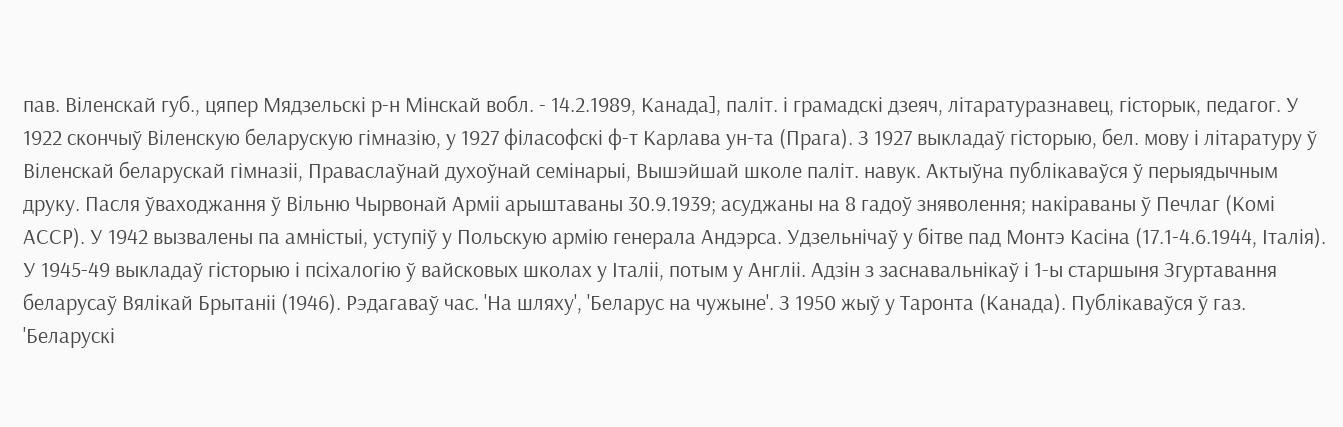пав. Віленскай губ., цяпер Мядзельскі р-н Мінскай вобл. - 14.2.1989, Канада], паліт. і грамадскі дзеяч, літаратуразнавец, гісторык, педагог. У 1922 скончыў Віленскую беларускую гімназію, у 1927 філасофскі ф-т Карлава ун-та (Прага). З 1927 выкладаў гісторыю, бел. мову і літаратуру ў Віленскай беларускай гімназіі, Праваслаўнай духоўнай семінарыі, Вышэйшай школе паліт. навук. Актыўна публікаваўся ў перыядычным друку. Пасля ўваходжання ў Вільню Чырвонай Арміі арыштаваны 30.9.1939; асуджаны на 8 гадоў зняволення; накіраваны ў Печлаг (Комі АССР). У 1942 вызвалены па амністыі, уступіў у Польскую армію генерала Андэрса. Удзельнічаў у бітве пад Монтэ Касіна (17.1-4.6.1944, Італія). У 1945-49 выкладаў гісторыю і псіхалогію ў вайсковых школах у Італіі, потым у Англіі. Адзін з заснавальнікаў і 1-ы старшыня Згуртавання беларусаў Вялікай Брытаніі (1946). Рэдагаваў час. 'На шляху', 'Беларус на чужыне'. З 1950 жыў у Таронта (Канада). Публікаваўся ў газ. 'Беларускі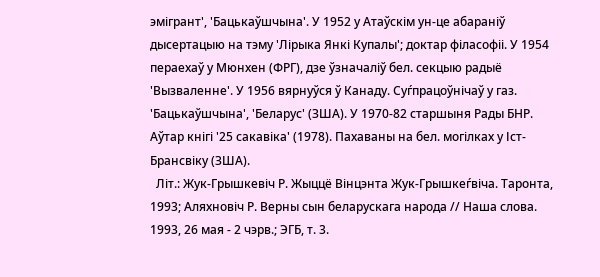эмігрант', 'Бацькаўшчына'. У 1952 у Атаўскім ун-це абараніў дысертацыю на тэму 'Лірыка Янкі Купалы'; доктар філасофіі. У 1954 пераехаў у Мюнхен (ФРГ), дзе ўзначаліў бел. секцыю радыё 'Вызваленне'. У 1956 вярнуўся ў Канаду. Суѓпрацоўнічаў у газ. 'Бацькаўшчына', 'Беларус' (ЗША). У 1970-82 старшыня Рады БНР. Аўтар кнігі '25 сакавіка' (1978). Пахаваны на бел. могілках у Іст-Брансвіку (ЗША).
  Літ.: Жук-Грышкевіч Р. Жыццё Вінцэнта Жук-Грышкеѓвіча. Таронта, 1993; Аляхновіч Р. Верны сын беларускага народа // Наша слова. 1993, 26 мая - 2 чэрв.; ЭГБ, т. 3.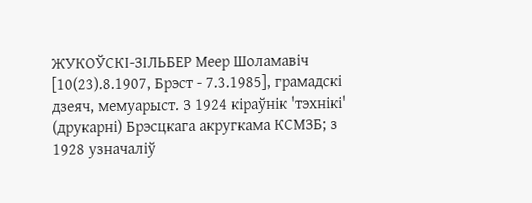ЖУКОЎСКІ-ЗІЛЬБЕР Меер Шоламавіч [10(23).8.1907, Брэст - 7.3.1985], грамадскі дзеяч, мемуарыст. З 1924 кіраўнік 'тэхнікі' (друкарні) Брэсцкага акругкама КСМЗБ; з 1928 узначаліў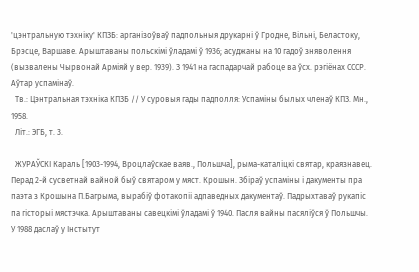'цэнтральную тэхніку' КПЗБ: арганізоўваў падпольныя друкарні ў Гродне, Вільні, Беластоку, Брэсце, Варшаве. Арыштаваны польскімі ўладамі ў 1936; асуджаны на 10 гадоў зняволення (вызвалены Чырвонай Арміяй у вер. 1939). З 1941 на гаспадарчай рабоце ва ўсх. рэгіёнах СССР. Аўтар успамінаў.
  Тв.: Цэнтральная тэхніка КПЗБ // У суровыя гады падполля: Успаміны былых членаў КПЗ. Мн., 1958.
  Літ.: ЭГБ, т. 3.

  ЖУРАЎСКІ Караль [1903-1994, Вроцлаўскае ваяв., Польшча], рыма-каталіцкі святар, краязнавец. Перад 2-й сусветнай вайной быў святаром у мяст. Крошын. Збіраў успаміны і дакументы пра паэта з Крошына П.Багрыма, вырабіў фотакопіі адпаведных дакументаў. Падрыхтаваў рукапіс па гісторыі мястэчка. Арыштаваны савецкімі ўладамі ў 1940. Пасля вайны пасяліўся ў Польшчы. У 1988 даслаў у Інстытут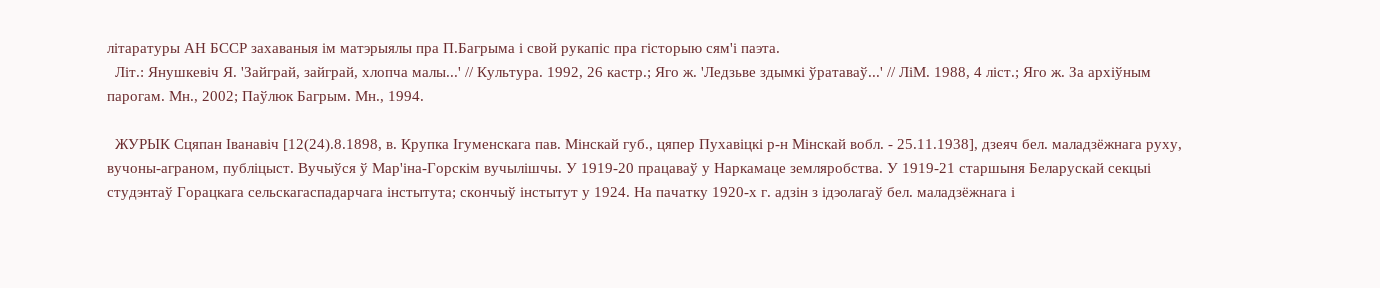літаратуры АН БССР захаваныя ім матэрыялы пра П.Багрыма і свой рукапіс пра гісторыю сям'і паэта.
  Літ.: Янушкевіч Я. 'Зайграй, зайграй, хлопча малы...' // Культура. 1992, 26 кастр.; Яго ж. 'Ледзьве здымкі ўратаваў...' // ЛіМ. 1988, 4 ліст.; Яго ж. За архіўным парогам. Мн., 2002; Паўлюк Багрым. Мн., 1994.

  ЖУРЫК Сцяпан Іванавіч [12(24).8.1898, в. Крупка Ігуменскага пав. Мінскай губ., цяпер Пухавіцкі р-н Мінскай вобл. - 25.11.1938], дзеяч бел. маладзёжнага руху, вучоны-аграном, публіцыст. Вучыўся ў Мар'іна-Горскім вучылішчы. У 1919-20 працаваў у Наркамаце земляробства. У 1919-21 старшыня Беларускай секцыі студэнтаў Горацкага сельскагаспадарчага інстытута; скончыў інстытут у 1924. На пачатку 1920-х г. адзін з ідэолагаў бел. маладзёжнага і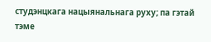студэнцкага нацыянальнага руху; па гэтай тэме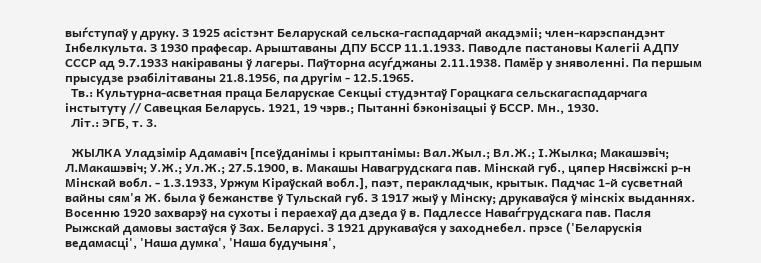выѓступаў у друку. З 1925 асістэнт Беларускай сельска-гаспадарчай акадэміі; член-карэспандэнт Інбелкульта. З 1930 прафесар. Арыштаваны ДПУ БССР 11.1.1933. Паводле пастановы Калегіі АДПУ СССР ад 9.7.1933 накіраваны ў лагеры. Паўторна асуѓджаны 2.11.1938. Памёр у зняволенні. Па першым прысудзе рэабілітаваны 21.8.1956, па другім - 12.5.1965.
  Тв.: Культурна-асветная праца Беларускае Секцыі студэнтаў Горацкага сельскагаспадарчага інстытуту // Савецкая Беларусь. 1921, 19 чэрв.; Пытанні бэконізацыі ў БССР. Мн., 1930.
  Літ.: ЭГБ, т. 3.

  ЖЫЛКА Уладзімір Адамавіч [псеўданімы і крыптанімы: Вал.Жыл.; Вл.Ж.; І.Жылка; Макашэвіч; Л.Макашэвіч; У.Ж.; Ул.Ж.; 27.5.1900, в. Макашы Навагрудскага пав. Мінскай губ., цяпер Нясвіжскі р-н Мінскай вобл. - 1.3.1933, Уржум Кіраўскай вобл.], паэт, перакладчык, крытык. Падчас 1-й сусветнай вайны сям'я Ж. была ў бежанстве ў Тульскай губ. З 1917 жыў у Мінску; друкаваўся ў мінскіх выданнях. Восенню 1920 захварэў на сухоты і пераехаў да дзеда ў в. Падлессе Наваѓгрудскага пав. Пасля Рыжскай дамовы застаўся ў Зах. Беларусі. З 1921 друкаваўся у заходнебел. прэсе ('Беларускія ведамасці', 'Наша думка', 'Наша будучыня',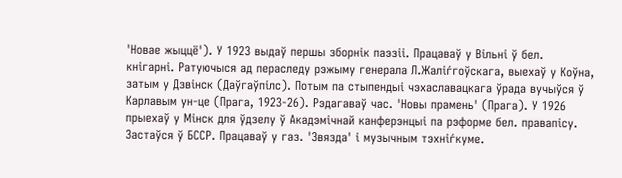'Новае жыццё'). У 1923 выдаў першы зборнік паэзіі. Працаваў у Вільні ў бел. кнігарні. Ратуючыся ад пераследу рэжыму генерала Л.Жаліѓгоўскага, выехаў у Коўна, затым у Дзвінск (Даўгаўпілс). Потым па стыпендыі чэхаславацкага ўрада вучыўся ў Карлавым ун-це (Прага, 1923-26). Рэдагаваў час. 'Новы прамень' (Прага). У 1926 прыехаў у Мінск для ўдзелу ў Акадэмічнай канферэнцыі па рэформе бел. правапісу. Застаўся ў БССР. Працаваў у газ. 'Звязда' і музычным тэхніѓкуме.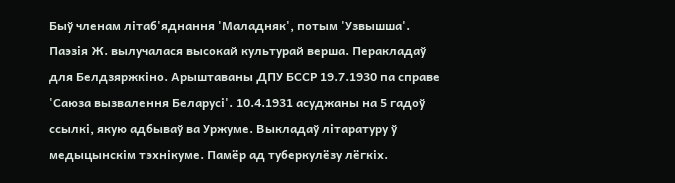Быў членам літаб'яднання 'Маладняк', потым 'Узвышша'. Паэзія Ж. вылучалася высокай культурай верша. Перакладаў для Белдзяржкіно. Арыштаваны ДПУ БССР 19.7.1930 па справе 'Саюза вызвалення Беларусі'. 10.4.1931 асуджаны на 5 гадоў ссылкі, якую адбываў ва Уржуме. Выкладаў літаратуру ў медыцынскім тэхнікуме. Памёр ад туберкулёзу лёгкіх.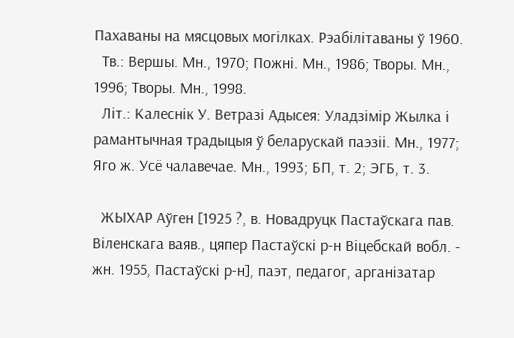Пахаваны на мясцовых могілках. Рэабілітаваны ў 1960.
  Тв.: Вершы. Мн., 1970; Пожні. Мн., 1986; Творы. Мн., 1996; Творы. Мн., 1998.
  Літ.: Калеснік У. Ветразі Адысея: Уладзімір Жылка і рамантычная традыцыя ў беларускай паэзіі. Мн., 1977; Яго ж. Усё чалавечае. Мн., 1993; БП, т. 2; ЭГБ, т. 3.

  ЖЫХАР Аўген [1925 ?, в. Новадруцк Пастаўскага пав. Віленскага ваяв., цяпер Пастаўскі р-н Віцебскай вобл. - жн. 1955, Пастаўcкі р-н], паэт, педагог, арганізатар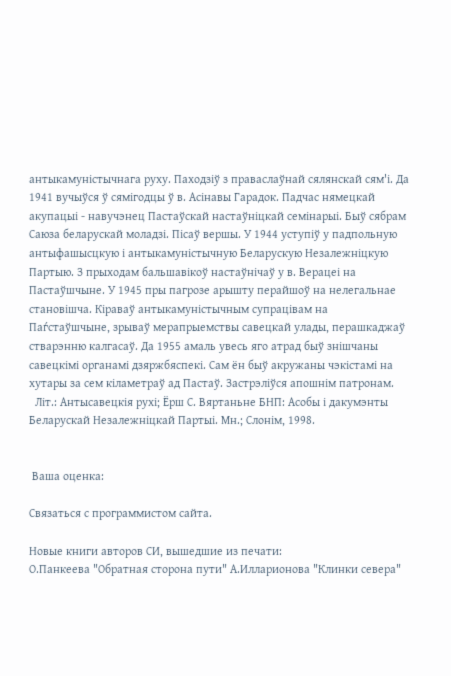антыкамуністычнага руху. Паходзіў з праваслаўнай сялянскай сям'і. Да 1941 вучыўся ў сямігодцы ў в. Асінавы Гарадок. Падчас нямецкай акупацыі - навучэнец Пастаўскай настаўніцкай семінарыі. Быў сябрам Саюза беларускай моладзі. Пісаў вершы. У 1944 уступіў у падпольную антыфашысцкую і антыкамуністычную Беларускую Незалежніцкую Партыю. З прыходам бальшавікоў настаўнічаў у в. Верацеі на Пастаўшчыне. У 1945 пры пагрозе арышту перайшоў на нелегальнае становішча. Кіраваў антыкамуністычным супрацівам на Паѓстаўшчыне, зрываў мерапрыемствы савецкай улады, перашкаджаў стварэнню калгасаў. Да 1955 амаль увесь яго атрад быў знішчаны савецкімі органамі дзяржбяспекі. Сам ён быў акружаны чэкістамі на хутары за сем кіламетраў ад Пастаў. Застрэліўся апошнім патронам.
  Літ.: Антысавецкія рухі; Ёрш С. Вяртаньне БНП: Асобы і дакумэнты Беларускай Незалежніцкай Партыі. Мн.; Слонім, 1998.


 Ваша оценка:

Связаться с программистом сайта.

Новые книги авторов СИ, вышедшие из печати:
О.Панкеева "Обратная сторона пути" А.Илларионова "Клинки севера"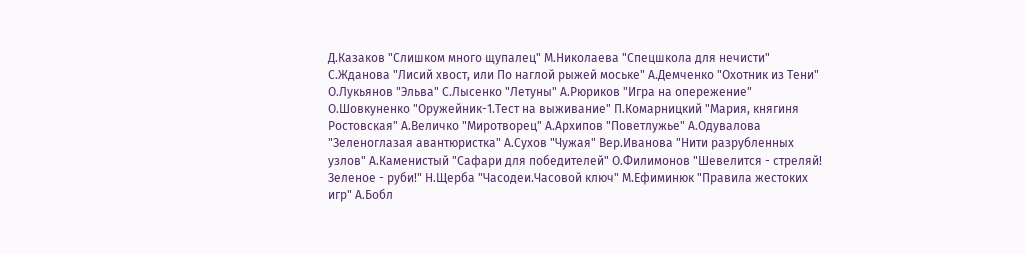Д.Казаков "Слишком много щупалец" М.Николаева "Спецшкола для нечисти" С.Жданова "Лисий хвост, или По наглой рыжей моське" А.Демченко "Охотник из Тени" О.Лукьянов "Эльва" С.Лысенко "Летуны" А.Рюриков "Игра на опережение" О.Шовкуненко "Оружейник-1.Тест на выживание" П.Комарницкий "Мария, княгиня Ростовская" А.Величко "Миротворец" А.Архипов "Поветлужье" А.Одувалова "Зеленоглазая авантюристка" А.Сухов "Чужая" Вер.Иванова "Нити разрубленных узлов" А.Каменистый "Сафари для победителей" О.Филимонов "Шевелится - стреляй! Зеленое - руби!" Н.Щерба "Часодеи.Часовой ключ" М.Ефиминюк "Правила жестоких игр" А.Бобл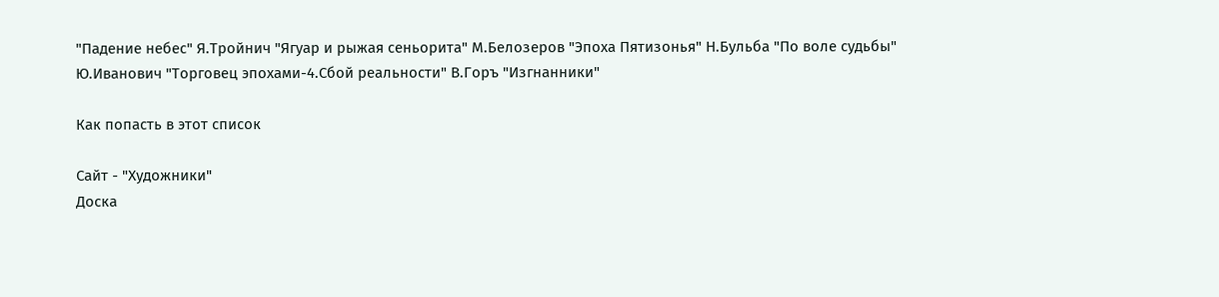"Падение небес" Я.Тройнич "Ягуар и рыжая сеньорита" М.Белозеров "Эпоха Пятизонья" Н.Бульба "По воле судьбы" Ю.Иванович "Торговец эпохами-4.Сбой реальности" В.Горъ "Изгнанники"

Как попасть в этoт список

Сайт - "Художники"
Доска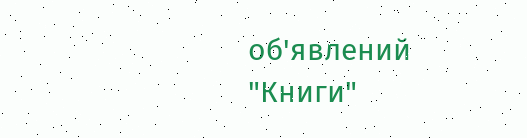об'явлений "Книги"